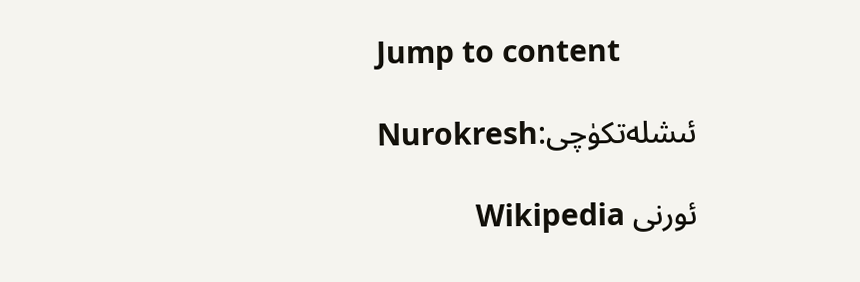Jump to content

ئىشلەتكۈچى:Nurokresh

ئورنى Wikipedia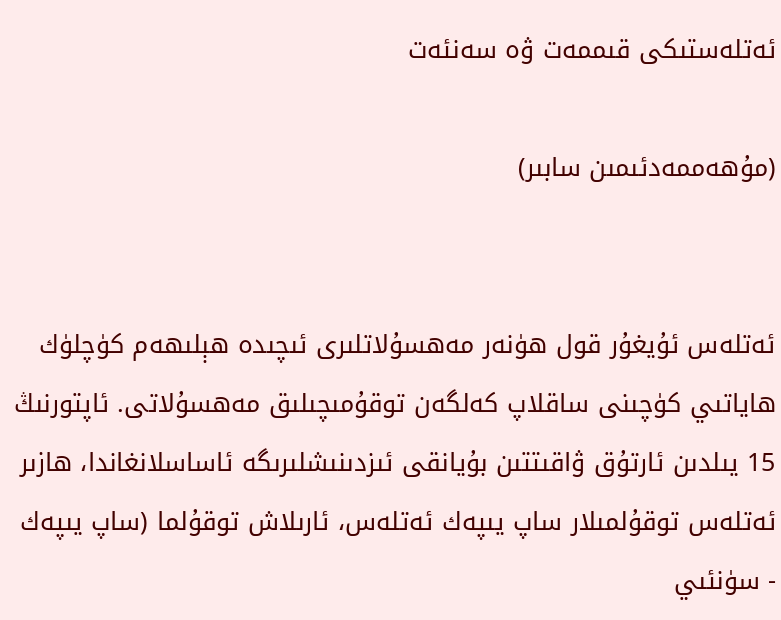ئەتلەستىكى قىممەت ۋە سەنئەت

(مۇھەممەدئىمىن سابىر)


ئەتلەس ئۇيغۇر قول ھۈنەر مەھسۇلاتلىرى ئىچىدە ھېلىھەم كۈچلۈك ھاياتىي كۈچىنى ساقلاپ كەلگەن توقۇمىچىلىق مەھسۇلاتى. ئاپتورنىڭ 15 يىلدىن ئارتۇق ۋاقىتتىن بۇيانقى ئىزدىنىشلىرىگە ئاساسلانغاندا، ھازىر ئەتلەس توقۇلمىلار ساپ يىپەك ئەتلەس، ئارىلاش توقۇلما (ساپ يىپەك - سۈنئىي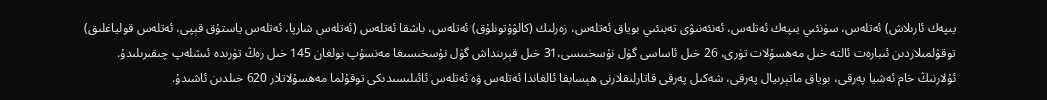يىپەك ئارىلاش) ئەتلەس، سۈنئىي يىپەك ئەتلەس، ئەنئەنىۋى تەبىئىي بوياق ئەتلەس، زەرلىك (كالۋۇتونلۇق) ئەتلەس، باشقا ئەتلەس (ئەتلەس شارپا، ئەتلەس ياستۇق قېپى، ئەتلەس قولياغلىق) توقۇلمىلاردىن ئىبارەت ئالتە خىل مەھسۇلات تۈرى، 26 خىل ئاساسى گۈل نۇسخىىسى،31 خىل قېرىنداش گۈل نۇسخىسىغا مەنسۇپ بولغان 145 خىل رەڭ تۈرىدە ئىشلەپ چىقىرىلىدۇ. ئۇلارنىڭ خام ئەشيا پەرقى، بوياق ماتېرىيال پەرقى، شەكىل پەرقى قاتارلىقلارنى ھېسابقا ئالغاندا ئەتلەس ۋە ئەتلەس ئائىلىسىدىكى توقۇلما مەھسۇلاتلار 620 خىلدىن ئاشىدۇ.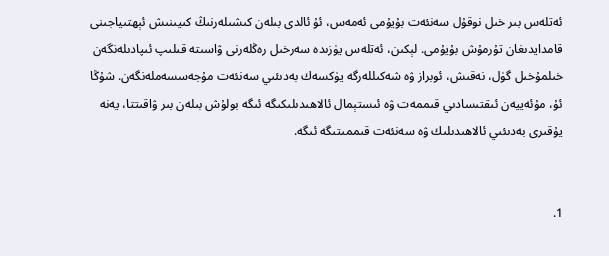ئەتلەس بىر خىل نوقۇل سەنئەت بۇيۇمى ئەمەس، ئۇ ئالدى بىلەن كىشىلەرنىڭ كىيىنىش ئېھتىياجىنى قامدايدىغان تۇرمۇش بۇيۇمى. لېكىن، ئەتلەس يۈزىدە سەرخىل رەڭلەرنى ۋاسىتە قىلىپ ئىپادىلەنگەن خىلمۇخىل گۈل، نەقىش، ئوبراز ۋە شەكىللەرگە يۈكسەك بەدىئىي سەنئەت مۇجەسسەملەنگەن. شۇڭا ئۇ، مۇئەييەن ئىقتىسادىي قىممەت ۋە ئىستېمال ئالاھىدىلىكىگە ئىگە بولۇش بىلەن بىر ۋاقىتتا، يەنە يۇقىرى بەدىئىي ئالاھىدىلىك ۋە سەنئەت قىممىتىگە ئىگە.


1.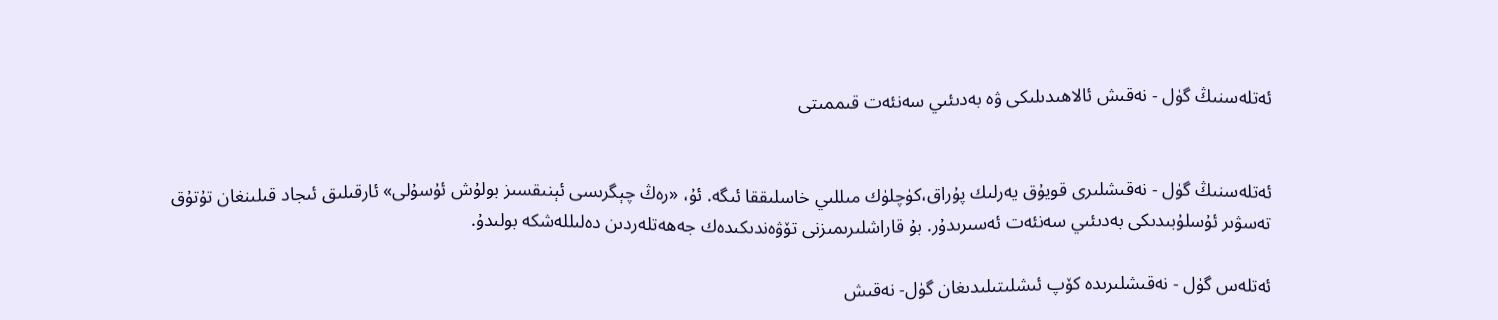ئەتلەسنىڭ گۈل - نەقىش ئالاھىدىلىكى ۋە بەدىئىي سەنئەت قىممىتى


ئەتلەسنىڭ گۈل - نەقىشلىرى قويۇق يەرلىك پۇراق،كۈچلۈك مىللىي خاسلىققا ئىگە. ئۇ، «رەڭ چېگرىسى ئېنىقسىز بولۇش ئۇسۇلى» ئارقىلىق ئىجاد قىلىنغان تۇتۇق تەسۋىر ئۇسلۇبىدىكى بەدىئىي سەنئەت ئەسىرىدۇر. بۇ قاراشلىرىمىزنى تۆۋەندىكىدەك جەھەتلەردىن دەلىللەشكە بولىدۇ.

ئەتلەس گۈل - نەقىشلىرىدە كۆپ ئىشلىتىلىدىغان گۈل- نەقىش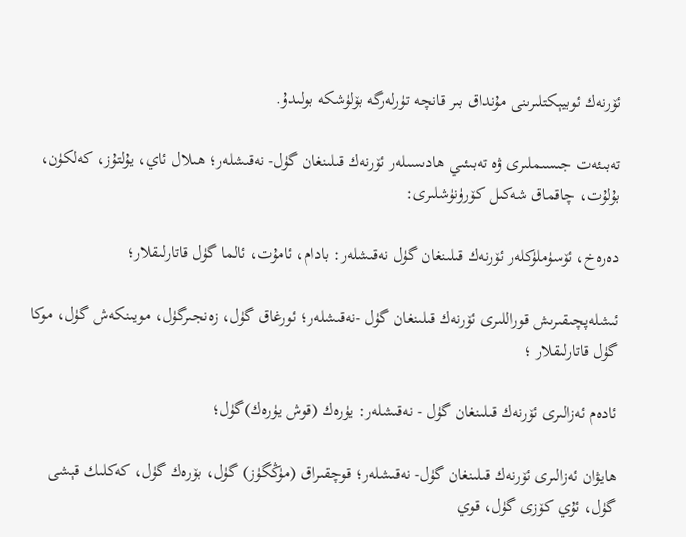ئۆرنەك ئوبيېكتلىرىنى مۇنداق بىر قانچە تۈرلەرگە بۆلۈشكە بولىدۇ.

تەبىئەت جىسىملىرى ۋە تەبىئىي ھادىسىلەر ئۆرنەك قىلىنغان گۈل- نەقىشلەر؛ ھىلال ئاي، يۇلتۇز، كەلكۈن، بۇلۇت، چاقماق شەكىل كۆرۈنۈشلىرى:

دەرەخ، ئۆسۈملۈكلەر ئۆرنەك قىلىنغان گۈل نەقىشلەر: بادام، ئامۇت، ئالما گۈل قاتارلىقلار؛

ئىشلەپچىقىرىش قوراللىرى ئۆرنەك قىلىنغان گۈل -نەقىشلەر؛ ئورغاق گۈل، زەنجىرگۈل، مويىنكەش گۈل، موكا گۈل قاتارلىقلار ؛

ئادەم ئەزالىرى ئۆرنەك قىلىنغان گۈل - نەقىشلەر: يۈرەك (قوش يۈرەك)گۈل؛

ھايۋان ئەزالىرى ئۆرنەك قىلىنغان گۈل- نەقىشلەر؛ قوچقىراق (مۈڭگۈز) گۈل، بۆرەك گۈل، كەكلىك قېشى گۈل، ئۇي كۆزى گۈل، قوي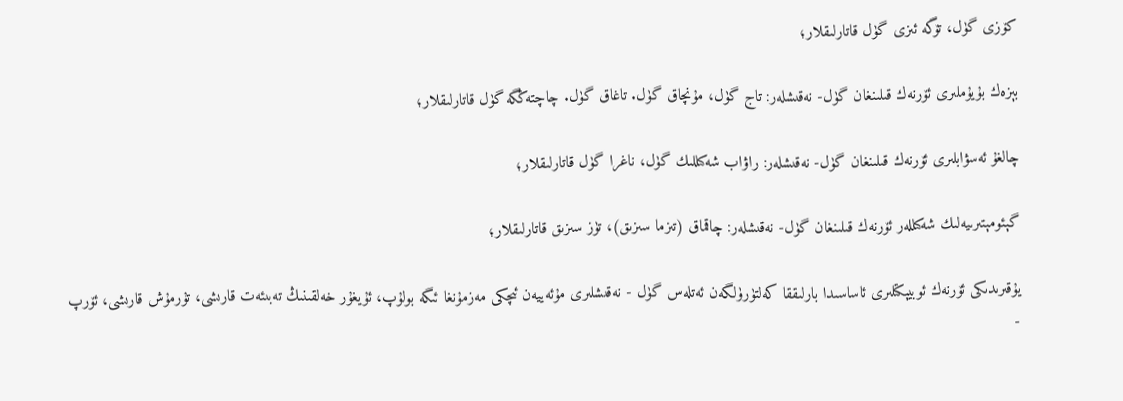كۆزى گۈل، تۆگە ئىزى گۈل قاتارلىقلار؛

بېزەك بۇيۇملىرى ئۆرنەك قىلىنغان گۈل- نەقىشلەر: تاج گۈل، مۇنچاق گۈل. تاغاق گۈل. چاچتەڭگە گۈل قاتارلىقلار؛

چالغۇ ئەسۋابلىرى ئۆرنەك قىلىنغان گۈل- نەقىشلەر: راۋاب شەكىللىك گۈل، ناغرا گۈل قاتارلىقلار؛

گېئومېتىرىيەلىك شەكىللەر ئۆرنەك قىلىنغان گۈل- نەقىشلەر: چاقماق (تىزما سىزىق)، تۈز سىزىق قاتارلىقلار؛

يۇقىرىدىكى ئۆرنەك ئوبيېكتلىرى ئاساسىدا بارلىققا كەلتۈرۈلگەن ئەتلەس گۈل - نەقىشلىرى مۇئەييەن ئىچكى مەزمۇنغا ئىگە بولۇپ، ئۇيغۇر خەلقىنىڭ تەبىئەت قارىشى، تۇرمۇش قارىشى، ئۆرپ -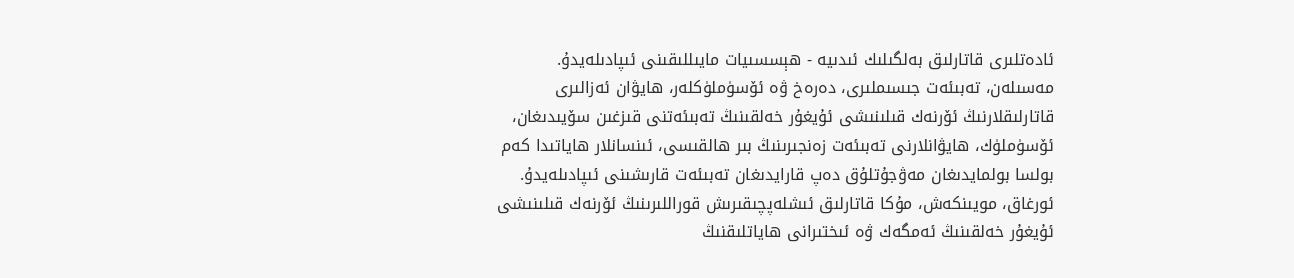ئادەتلىرى قاتارلىق بەلگىلىك ئىدىيە - ھېسسىيات مايىللىقىنى ئىپادىلەيدۇ. مەسىلەن، تەبىئەت جىسىملىرى، دەرەخ ۋە ئۆسۈملۈكلەر، ھايۋان ئەزالىرى قاتارلىقلارنىڭ ئۆرنەك قىلىنىشى ئۇيغۇر خەلقىنىڭ تەبىئەتنى قىزغىن سۆيىدىغان، ئۆسۈملۈك، ھايۋانلارنى تەبىئەت زەنجىرىنىڭ بىر ھالقىسى، ئىنسانلار ھاياتىدا كەم بولسا بولمايدىغان مەۋجۇتلۇق دەپ قارايدىغان تەبىئەت قارىشىنى ئىپادىلەيدۇ. ئورغاق، مويىنكەش، مۇكا قاتارلىق ئىشلەپچىقىرىش قوراللىرىنىڭ ئۆرنەك قىلىنىشى ئۇيغۇر خەلقىنىڭ ئەمگەك ۋە ئىختىرانى ھاياتلىقنىڭ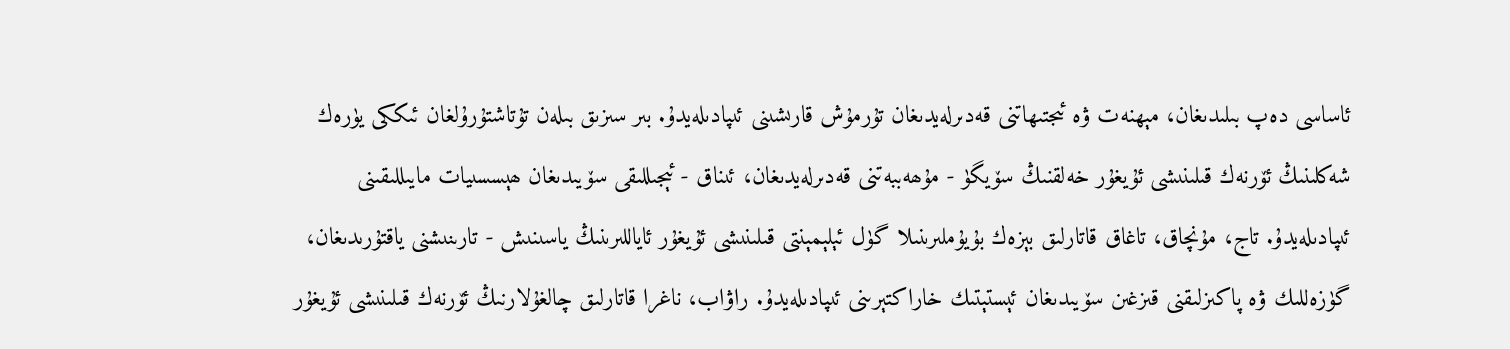ئاساسى دەپ بىلىدىغان، مېھنەت ۋە ئىجتىھاتنى قەدىرلەيدىغان تۇرمۇش قارىشىنى ئىپادىلەيدۇ. بىر سىزىق بىلەن تۇتاشتۇرۇلغان ئىككى يۈرەك شەكلىنىڭ ئۆرنەك قىلىنىشى ئۇيغۇر خەلقنىڭ سۆيگۈ - مۇھەببەتنى قەدىرلەيدىغان، ئىناق - ئېجىللىقى سۆيىدىغان ھېسسىيات مايىللىقىنى ئىپادىلەيدۇ. تاج، مۇنچاق، تاغاق قاتارلىق بېزەك بۇيۇملىرىنىلا گۈل ئېلېمېنتى قىلىنىشى ئۇيغۇر ئاياللىرىنىڭ ياسىنىش - تارىنىشنى ياقتۇرىدىغان، گۈزەللىك ۋە پاكىزلىقنى قىزغىن سۆيىدىغان ئېستېتىك خاراكتېرىنى ئىپادىلەيدۇ. راۋاب، ناغرا قاتارلىق چالغۇلارنىڭ ئۆرنەك قىلىنىشى ئۇيغۇر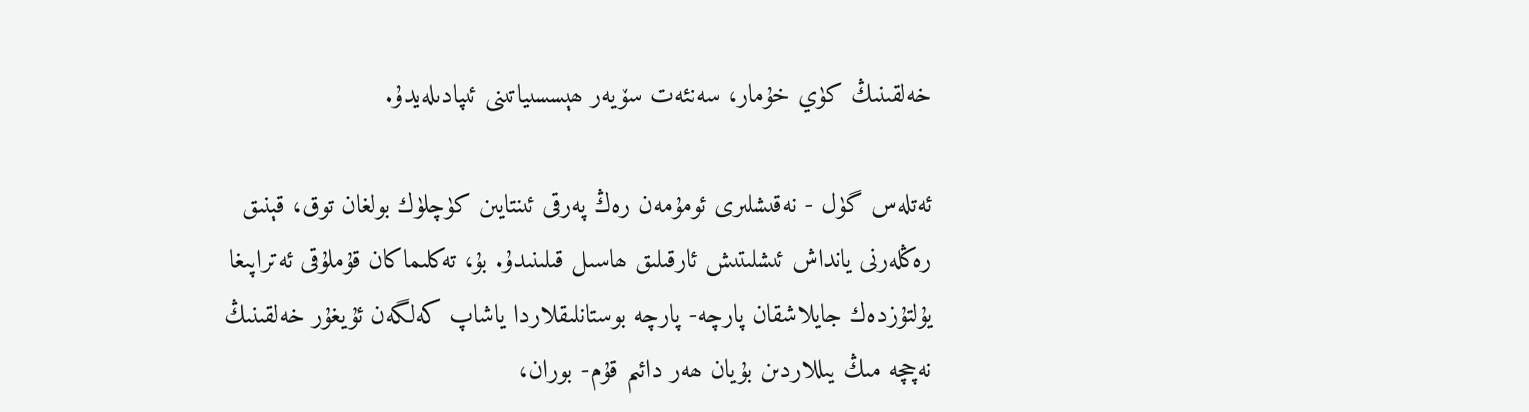خەلقىنىڭ كۈي خۇمار، سەنئەت سۆيەر ھېسسىياتىنى ئىپادىلەيدۇ.

ئەتلەس گۈل - نەقىشلىرى ئومۇمەن رەڭ پەرقى ئىنتايىن كۈچلۈك بولغان توق، قېنىق رەڭلەرنى يانداش ئىشلىتىش ئارقىلىق ھاسىل قىلىنىدۇ. بۇ، تەكلىماكان قۇملۇقى ئەتراپىغا يۇلتۇزدەك جايلاشقان پارچە- پارچە بوستانلىقلاردا ياشاپ كەلگەن ئۇيغۇر خەلقىنىڭ نەچچە مىڭ يىللاردىن بۇيان ھەر دائىم قۇم- بوران،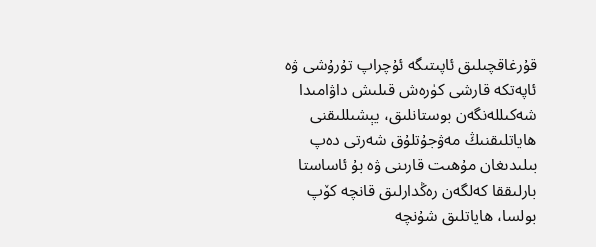قۇرغاقچىلىق ئاپىتىگە ئۇچراپ تۇرۇشى ۋە ئاپەتكە قارشى كۈرەش قىلىش داۋامىدا شەكىللەنگەن بوستانلىق، يېشىللىقنى ھاياتلىقنىڭ مەۋجۇتلۇق شەرتى دەپ بىلىدىغان مۇھىت قارىنى ۋە بۇ ئاساستا بارلىققا كەلگەن رەڭدارلىق قانچە كۆپ بولسا، ھاياتلىق شۇنچە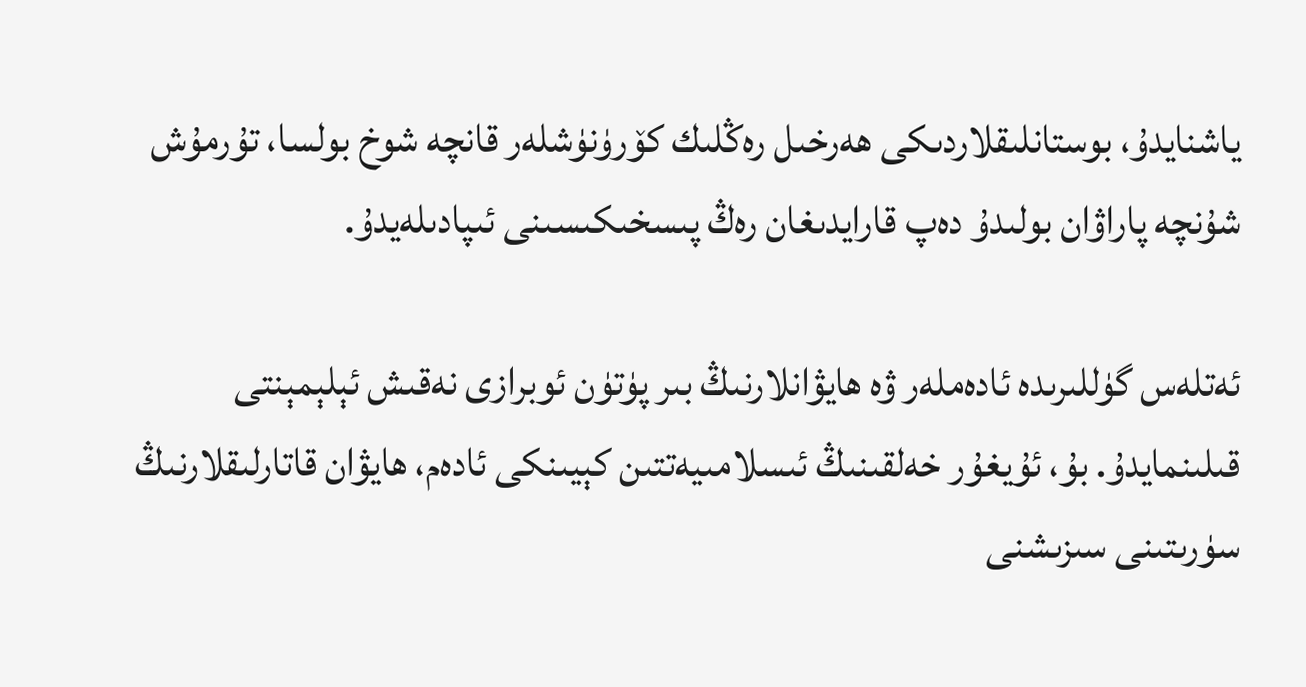ياشنايدۇ، بوستانلىقلاردىكى ھەرخىل رەڭلىك كۆرۈنۈشلەر قانچە شوخ بولسا، تۇرمۇش شۇنچە پاراۋان بولىدۇ دەپ قارايدىغان رەڭ پىسخىكىسىنى ئىپادىلەيدۇ.

ئەتلەس گۈللىرىدە ئادەملەر ۋە ھايۋانلارنىڭ بىر پۈتۈن ئوبرازى نەقىش ئېلېمېنتى قىلىنمايدۇ. بۇ، ئۇيغۇر خەلقىنىڭ ئىسلامىيەتتىن كېيىنكى ئادەم، ھايۋان قاتارلىقلارنىڭ سۈرىتىنى سىزىشنى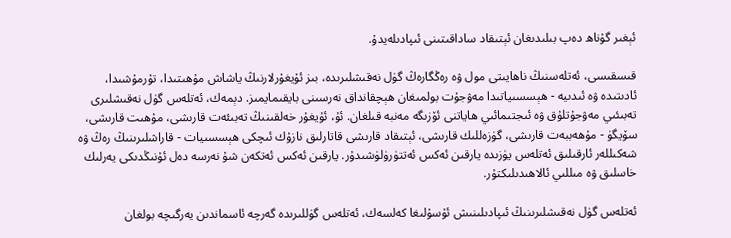ئېغىر گۇناھ دەپ بىلىدىغان ئېتىقاد ساداقىتىنى ئىپادىلەيدۇ.

قىسقىسى، ئەتلەسنىڭ ناھايىتى مول ۋە رەڭگارەڭ گۈل نەقىشلىرىدە، بىز ئۇيغۇرلارنىڭ ياشاش مۇھىتىدا، تۇرمۇشىدا، ئادىتىدە ۋە ئىدىيە - ھېسسىياتىدا مەۋجۇت بولمىغان ھېچقانداق نەرسىنى بايقىمايمىز. دېمەك، ئەتلەس گۈل نەقىشلىرى تەبىئىي مەۋجۇتلۇق ۋە ئىجتىمائىي ھاياتنى ئۆزىگە مەنبە قىلغان. ئۇ، ئۇيغۇر خەلقىنىڭ تەبىئەت قارىشى، مۇھىت قارىشى، سۆيگۈ - مۇھەببەت قارىشى، گۈزەللىك قارىشى، ئېتىقاد قارىشى قاتارلىق نازۇك ئىچكى ھېسسىيات - قاراشلىرىنىڭ رەڭ ۋە شەكىللەر ئارقىلىق ئەتلەس يۈزىدە يارقىن ئەكس ئەتتۈرۈلۈشىدۇر. يارقىن ئەكس ئەتكەن شۇ نەرسە دەل ئۇنىڭدىكى يەرلىك خاسلىق ۋە مىللىي ئالاھىدىلىكتۇر.

ئەتلەس گۈل نەقىشلىرىنىڭ ئىپادىلىنىش ئۇسۇلىغا كەلسەك، ئەتلەس گۈللىرىدە گەرچە ئاسماندىن يەرگىچە بولغان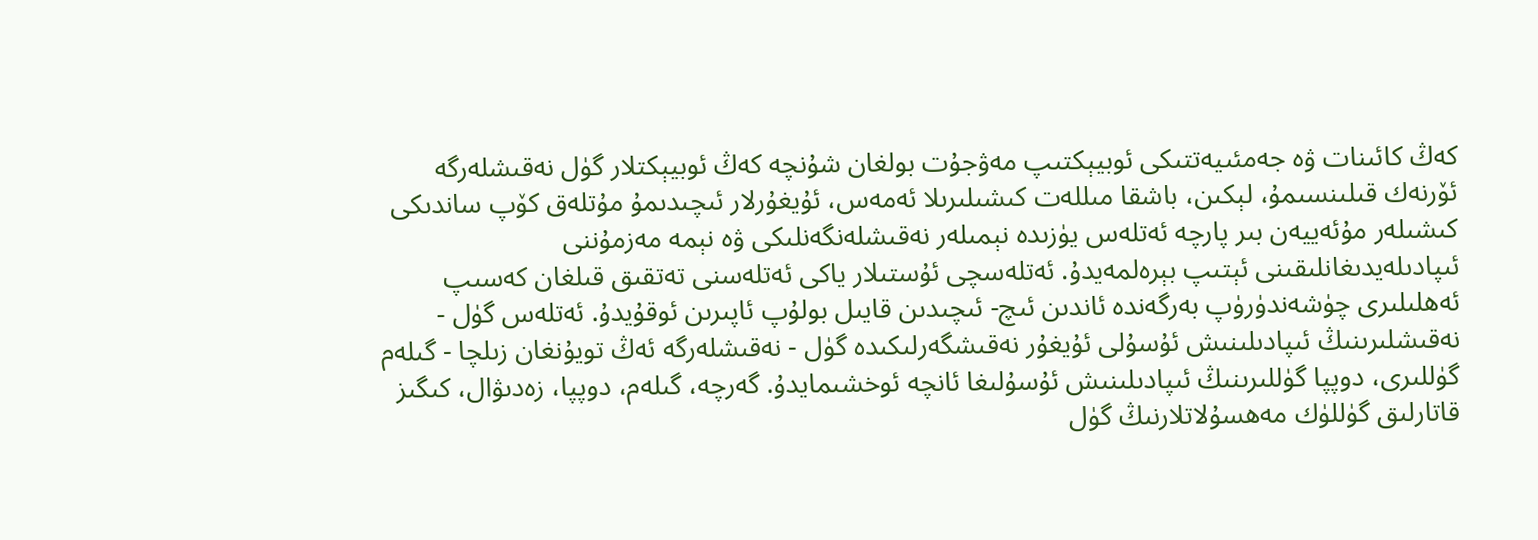كەڭ كائىنات ۋە جەمئىيەتتىكى ئوبيېكتىپ مەۋجۇت بولغان شۇنچە كەڭ ئوبيېكتلار گۈل نەقىشلەرگە ئۆرنەك قىلىنسىمۇ، لېكىن، باشقا مىللەت كىشىلىرىلا ئەمەس، ئۇيغۇرلار ئىچىدىمۇ مۇتلەق كۆپ ساندىكى كىشىلەر مۇئەييەن بىر پارچە ئەتلەس يۈزىدە نېمىلەر نەقىشلەنگەنلىكى ۋە نېمە مەزمۇننى ئىپادىلەيدىغانلىقىنى ئېتىپ بېرەلمەيدۇ. ئەتلەسچى ئۇستىلار ياكى ئەتلەسنى تەتقىق قىلغان كەسىپ ئەھلىلىرى چۈشەندۈرۈپ بەرگەندە ئاندىن ئىچ- ئىچىدىن قايىل بولۇپ ئاپىرىن ئوقۇيدۇ. ئەتلەس گۈل - نەقىشلىرىنىڭ ئىپادىلىنىش ئۇسۇلى ئۇيغۇر نەقىشگەرلىكىدە گۈل - نەقىشلەرگە ئەڭ تويۇنغان زىلچا - گىلەم گۈللىرى، دوپپا گۈللىرىنىڭ ئىپادىلىنىش ئۇسۇلىغا ئانچە ئوخشىمايدۇ. گەرچە، گىلەم، دوپپا، زەدىۋال، كىگىز قاتارلىق گۈللۈك مەھسۇلاتلارنىڭ گۈل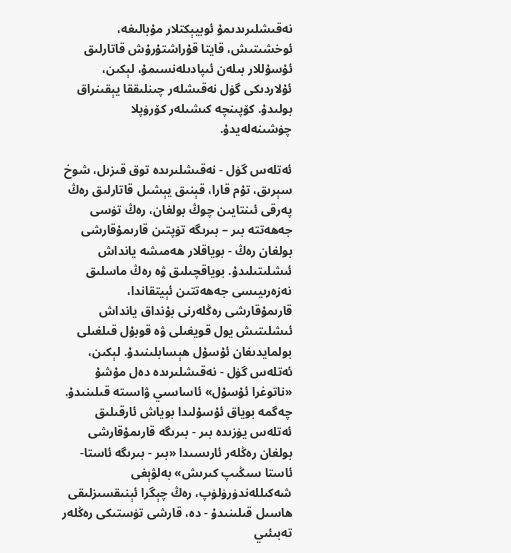نەقىشلىرىدىمۇ ئوبيېكتلار مۇبالىغە، ئوخشىتىش، قايتا قۇراشتۇرۇش قاتارلىق ئۇسۇللار بىلەن ئىپادىلەنسىمۇ، لېكىن، ئۇلاردىكى گۈل نەقىشلەر چىنلىققا يېقىنراق بولىدۇ. كۆپىنچە كىشىلەر كۆرۈپلا چۈشىنەلەيدۇ.

ئەتلەس گۈل - نەقىشلىرىدە توق قىزىل، شوخ سېرىق، تۇم قارا، قېنىق يېشىل قاتارلىق رەڭ پەرقى ئىنتايىن چوڭ بولغان، رەڭ تۈسى جەھەتتە بىر – بىرىگە تۈپتىن قارىمۇقارشى بولغان رەڭ - بوياقلار ھەمىشە يانداش ئىشلىتىلىدۇ. بوياقچىلىق ۋە رەڭ ماسلىق نەزەرىيىسى جەھەتتىن ئېيتقاندا، قارىمۇقارشى رەڭلەرنى بۇنداق يانداش ئىشلىتىش يول قويغىلى ۋە قوبۇل قىلغىلى بولمايدىغان ئۇسۇل ھېسابلىنىدۇ. لېكىن، ئەتلەس گۈل - نەقىشلىرىدە دەل مۇشۇ «ناتوغرا ئۇسۇل» ئاساسىي ۋاسىتە قىلىنىدۇ. چەگمە بوياق ئۇسۇلىدا بوياش ئارقىلىق ئەتلەس يۈزىدە بىر - بىرىگە قارىمۇقارشى بولغان رەڭلەر ئارىسىدا «بىر - بىرىگە ئاستا- ئاستا سىڭىپ كىرىش» بەلۋېغى شەكىللەندۈرۈلۈپ، رەڭ چېگرا ئېنىقسىزلىقى ھاسىل قىلىنىدۇ - دە، قارشى تۈستىكى رەڭلەر تەبىئىي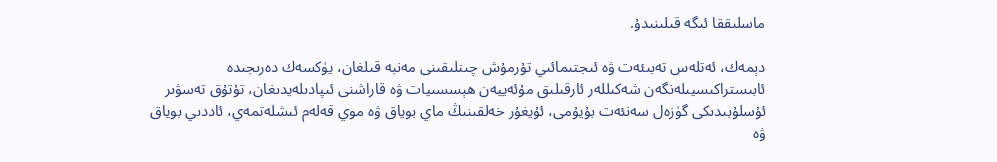ماسلىققا ئىگە قىلىنىدۇ.

دېمەك، ئەتلەس تەبىئەت ۋە ئىجتىمائىي تۇرمۇش چىنلىقىنى مەنبە قىلغان، يۈكسەك دەرىجىدە ئابىستراكىسيىلەنگەن شەكىللەر ئارقىلىق مۇئەييەن ھېسسىيات ۋە قاراشنى ئىپادىلەيدىغان، تۇتۇق تەسۋىر ئۇسلۇبىدىكى گۈزەل سەنئەت بۇيۇمى، ئۇيغۇر خەلقىنىڭ ماي بوياق ۋە موي قەلەم ئىشلەتمەي، ئاددىي بوياق ۋە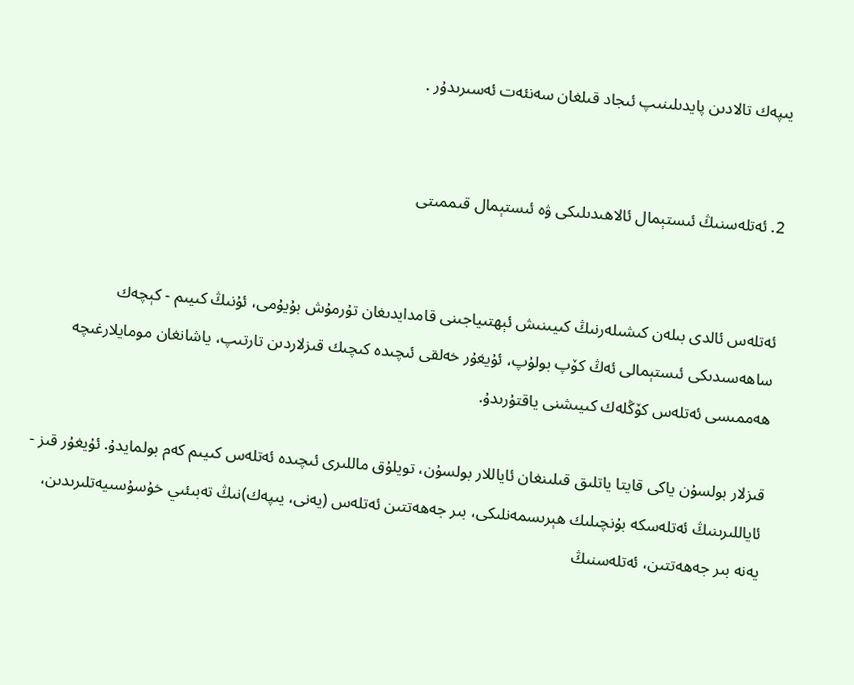يىپەك تالادىن پايدىلىنىپ ئىجاد قىلغان سەنئەت ئەسىرىدۇر .


2. ئەتلەسنىڭ ئىستېمال ئالاھىدىلىكى ۋە ئىستېمال قىممىتى


ئەتلەس ئالدى بىلەن كىشىلەرنىڭ كىيىنىش ئېھتىياجىنى قامدايدىغان تۇرمۇش بۇيۇمى، ئۇنىڭ كىيىم - كېچەك ساھەسىدىكى ئىستېمالى ئەڭ كۆپ بولۇپ، ئۇيغۇر خەلقى ئىچىدە كىچىك قىزلاردىن تارتىپ، ياشانغان مومايلارغىچە ھەممىسى ئەتلەس كۆڭلەك كىيىشنى ياقتۇرىدۇ.

قىزلار بولسۇن ياكى قايتا ياتلىق قىلىنغان ئاياللار بولسۇن، تويلۇق ماللىرى ئىچىدە ئەتلەس كىيىم كەم بولمايدۇ. ئۇيغۇر قىز - ئاياللىرىنىڭ ئەتلەسكە بۇنچىلىك ھېرىسمەنلىكى، بىر جەھەتتىن ئەتلەس (يەنى، يىپەك)نىڭ تەبىئىي خۇسۇسىيەتلىرىدىن، يەنە بىر جەھەتتىن، ئەتلەسنىڭ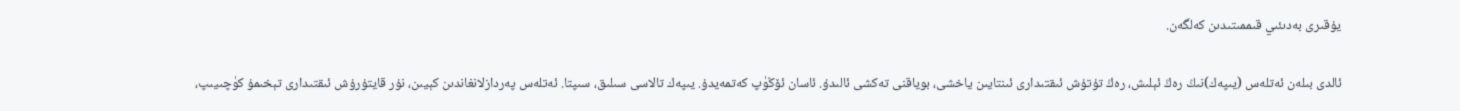يۇقىرى بەدىئىي قىممىتىدىن كەلگەن.

ئالدى بىلەن ئەتلەس (يىپەك)نىڭ رەڭ ئېلىش، رەڭ تۇتۇش ئىقتىدارى ئىنتايىن ياخشى، بوياقنى تەكشى ئالىدۇ. ئاسان ئۆڭۈپ كەتمەيدۇ. يىپەك تالاسى سىلىق، سىپتا. ئەتلەس پەردازلانغاندىن كېيىن، نۇر قايتۇرۇش ئىقتىدارى تېخىمۇ كۈچىيىپ،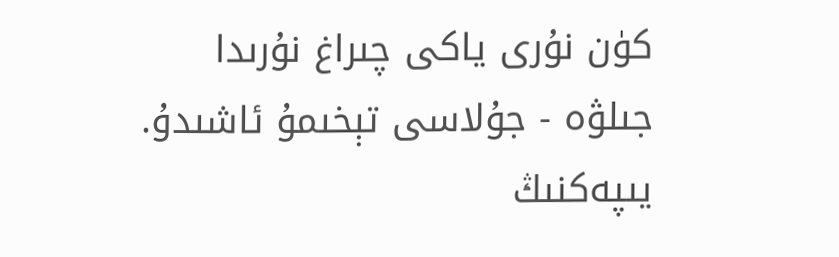كۈن نۇرى ياكى چىراغ نۇرىدا جىلۋە - جۇلاسى تېخىمۇ ئاشىدۇ. يىپەكنىڭ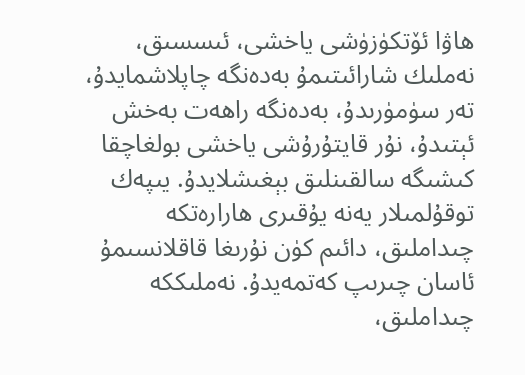ھاۋا ئۆتكۈزۈشى ياخشى، ئىسسىق، نەملىك شارائىتىمۇ بەدەنگە چاپلاشمايدۇ، تەر سۈمۈرىدۇ، بەدەنگە راھەت بەخش ئېتىدۇ، نۇر قايتۇرۇشى ياخشى بولغاچقا كىشىگە سالقىنلىق بېغىشلايدۇ. يىپەك توقۇلمىلار يەنە يۇقىرى ھارارەتكە چىداملىق، دائىم كۈن نۇرىغا قاقلانسىمۇ ئاسان چىرىپ كەتمەيدۇ. نەملىككە چىداملىق،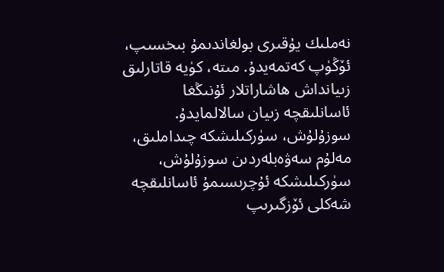نەملىك يۇقىرى بولغاندىمۇ بىخسىپ، ئۆڭۈپ كەتمەيدۇ. مىتە، كۈيە قاتارلىق زىيانداش ھاشاراتلار ئۇنىڭغا ئاسانلىقچە زىيان سالالمايدۇ. سوزۇلۇش، سۈركىلىشكە چىداملىق، مەلۇم سەۋەبلەردىن سوزۇلۇش، سۈركىلىشكە ئۇچرىسىمۇ ئاسانلىقچە شەكلى ئۆزگىرىپ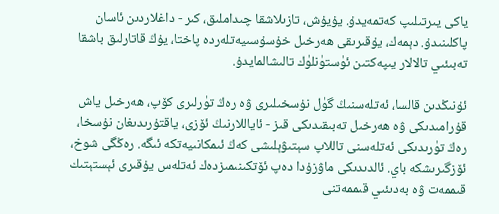ياكى يىرتىلىپ كەتمەيدۇ. يۇيۇش، تازىلاشقا چىداملىق، كىر - داغلاردىن ئاسان پاكلىنىدۇ. دېمەك، يۇقىرىقى ھەرخىل خۇسۇسىيەتلەردە پاختا، يۇڭ قاتارلىق باشقا تەبىئىي تالالار يىپەكتىن ئۈستۈنلۈك تالىشالمايدۇ.

ئۇنىڭدىن قالسا، ئەتلەسنىڭ گۈل نۇسخىلىرى ۋە رەڭ تۈرلىرى كۆپ، ھەرخىل ياش قۇرامىدىكى ۋە ھەرخىل تەبىقىدىكى قىز - ئاياللارنىڭ ئۆزى، ياقتۇرىدىغان نۇسخا، رەڭ تۈرىدىكى ئەتلەسنى تاللاپ سېتىۋېلىشى كەڭ ئىمكانىيەتكە ئىگە. رەڭگى شوخ، ئۆزگىرىشكە باي. ئالدىدىكى ماۋزۇدا دەپ ئۆتكىنىمىزدەك ئەتلەس يۇقىرى ئېستېتىك قىممەت ۋە بەدىئىي قىممەتنى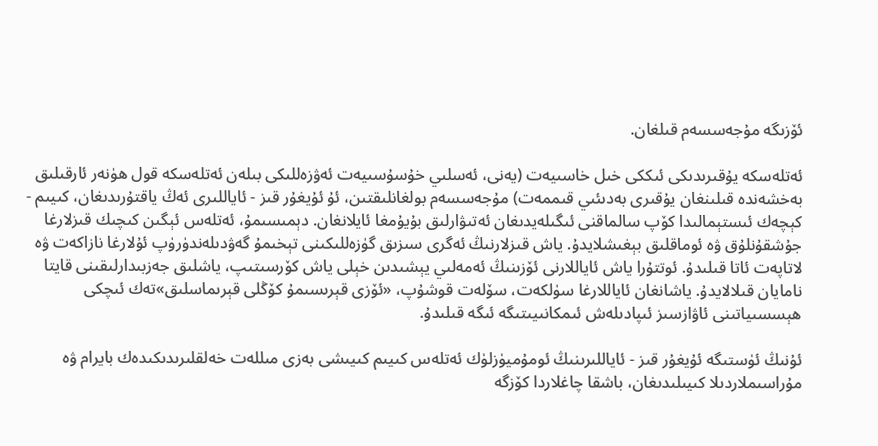ئۆزىگە مۇجەسسەم قىلغان.

ئەتلەسكە يۇقىرىدىكى ئىككى خىل خاسىيەت (يەنى، ئەسلىي خۇسۇسىيەت ئەۋزەللىكى بىلەن ئەتلەسكە قول ھۈنەر ئارقىلىق بەخشەندە قىلىنغان يۇقىرى بەدىئىي قىممەت) مۇجەسسەم بولغانلىقتىن، ئۇ ئۇيغۇر قىز - ئاياللىرى ئەڭ ياقتۇرىدىغان، كىيىم - كېچەك ئىستېمالىدا كۆپ سالماقنى ئىگىلەيدىغان ئەتىۋارلىق بۇيۇمغا ئايلانغان. دېمىسىمۇ، ئەتلەس ئېگىن كىچىك قىزلارغا جۇشقۇنلۇق ۋە ئوماقلىق بېغىشلايدۇ. ياش قىزلارنىڭ ئەگرى سىزىق گۈزەللىكىنى تېخىمۇ گەۋدىلەندۈرۈپ ئۇلارغا نازاكەت ۋە لاتاپەت ئاتا قىلىدۇ. ئوتتۇرا ياش ئاياللارنى ئۆزىنىڭ ئەمەلىي يېشىدىن خېلى ياش كۆرسىتىپ، ياشلىق جەزبىدارلىقىنى قايتا نامايان قىلالايدۇ. ياشانغان ئاياللارغا سۈلكەت، سۆلەت قوشۇپ، «ئۆزى قېرىسىمۇ كۆڭلى قېرىماسلىق»تەك ئىچكى ھېسسىياتىنى ئاۋازسىز ئىپادىلەش ئىمكانىيىتىگە ئىگە قىلىدۇ.

ئۇنىڭ ئۈستىگە ئۇيغۇر قىز - ئاياللىرىنىڭ ئومۇميۈزلۈك ئەتلەس كىيىم كىيىشى بەزى مىللەت خەلقلىرىدىكىدەك بايرام ۋە مۇراسىملاردىلا كىيىلىدىغان، باشقا چاغلاردا كۆزگە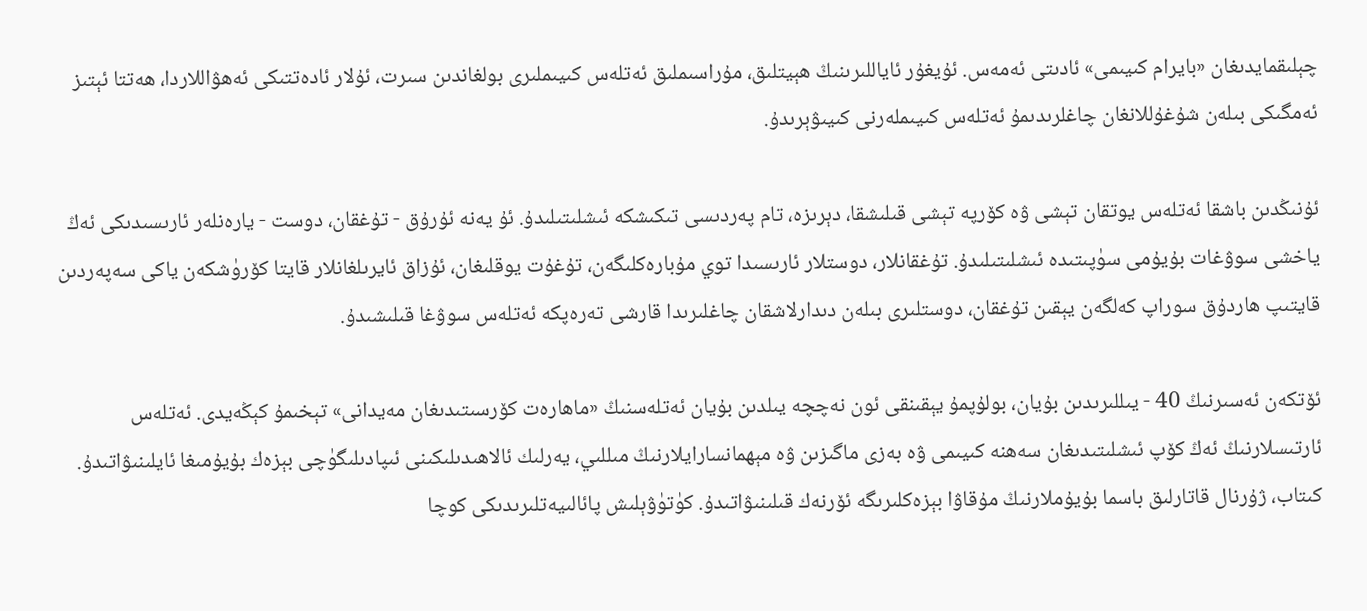چېلىقمايدىغان «بايرام كىيىمى» ئادىتى ئەمەس. ئۇيغۇر ئاياللىرىنىڭ ھېيتلىق، مۇراسىملىق ئەتلەس كىيىملىرى بولغاندىن سىرت، ئۇلار ئادەتتىكى ئەھۋاللاردا، ھەتتا ئېتىز ئەمگىكى بىلەن شۇغۇللانغان چاغلرىدىمۇ ئەتلەس كىيىملەرنى كىيىۋېرىدۇ.

ئۇنىڭدىن باشقا ئەتلەس يوتقان تېشى ۋە كۆرپە تېشى قىلىشقا، دېرىزە، تام پەردىسى تىكىشكە ئىشلىتىلىدۇ. ئۇ يەنە ئۇرۇق - تۇغقان، دوست - يارەنلەر ئارىسىدىكى ئەڭ ياخشى سوۋغات بۇيۇمى سۈپىتىدە ئىشلىتىلىدۇ. تۇغقانلار، دوستلار ئارىسىدا توي مۇبارەكلىگەن، تۇغۇت يوقلىغان، ئۇزاق ئايرىلغانلار قايتا كۆرۈشكەن ياكى سەپەردىن قايتىپ ھاردۇق سوراپ كەلگەن يېقىن تۇغقان، دوستلىرى بىلەن دىدارلاشقان چاغلىرىدا قارشى تەرەپكە ئەتلەس سوۋغا قىلىشىدۇ.

ئۆتكەن ئەسىرنىڭ 40 - يىللىرىدىن بۇيان، بولۇپمۇ يېقىنقى ئون نەچچە يىلدىن بۇيان ئەتلەسنىڭ «ماھارەت كۆرسىتىدىغان مەيدانى» تېخىمۇ كېڭەيدى. ئەتلەس ئارتىسلارنىڭ ئەڭ كۆپ ئىشلىتىدىغان سەھنە كىيىمى ۋە بەزى ماگىزىن ۋە مېھمانسارايلارنىڭ مىللىي، يەرلىك ئالاھىدىلىكىنى ئىپادىلىگۈچى بېزەك بۇيۇمىغا ئايلىنىۋاتىدۇ. كىتاب، ژۇرنال قاتارلىق باسما بۇيۇملارنىڭ مۇقاۋا بېزەكلىرىگە ئۆرنەك قىلىنىۋاتىدۇ. كۈتۈۋېلىش پائالىيەتلىرىدىكى كوچا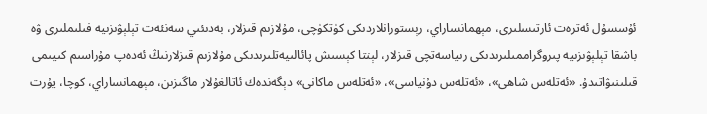ئۇسسۇل ئەترەت ئارتىسلىرى، مېھمانساراي، رېستورانلاردىكى كۈتكۈچى، مۇلازىم قىزلار، بەدىئىي سەنئەت تېلېۋىزىيە فىلىملىرى ۋە باشقا تېلېۋىزىيە پىروگراممىلىرىدىكى رىياسەتچى قىزلار، لېنتا كېسىش پائالىيەتلىرىدىكى مۇلازىم قىزلارنىڭ ئەدەپ مۇراسىم كىيىمى قىلىنىۋاتىدۇ. «ئەتلەس شاھى»، «ئەتلەس دۇنياسى»، «ئەتلەس ماكانى» دېگەندەك ئاتالغۇلار ماگىزىن، مېھمانساراي، كوچا، يۇرت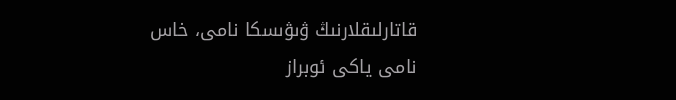قاتارلىقلارنىڭ ۋىۋىسكا نامى، خاس نامى ياكى ئوبراز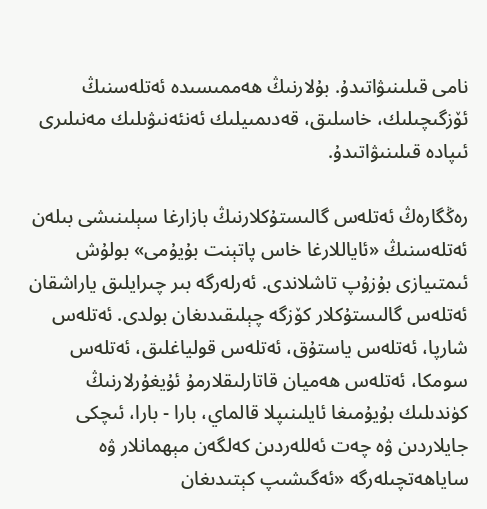نامى قىلىنىۋاتىدۇ. بۇلارنىڭ ھەممىسىدە ئەتلەسنىڭ ئۆزگىچىلىك، خاسلىق، قەدىمىيلىك ئەنئەنىۋىلىك مەنىلىرى ئىپادە قىلىنىۋاتىدۇ.

رەڭگارەڭ ئەتلەس گالىستۇكلارنىڭ بازارغا سېلىنىشى بىلەن ئەتلەسنىڭ «ئاياللارغا خاس پاتېنت بۇيۇمى» بولۇش ئىمتىيازى بۇزۇپ تاشلاندى. ئەرلەرگە بىر چىرايلىق ياراشقان ئەتلەس گالىستۇكلار كۆزگە چېلىقىدىغان بولدى. ئەتلەس شارپا، ئەتلەس ياستۇق، ئەتلەس قولياغلىق، ئەتلەس سومكا، ئەتلەس ھەميان قاتارلىقلارمۇ ئۇيغۇرلارنىڭ كۈندىلىك بۇيۇمىغا ئايلىنىپلا قالماي، بارا - بارا، ئىچكى جايلاردىن ۋە چەت ئەللەردىن كەلگەن مېھمانلار ۋە ساياھەتچىلەرگە «ئەگىشىپ كېتىدىغان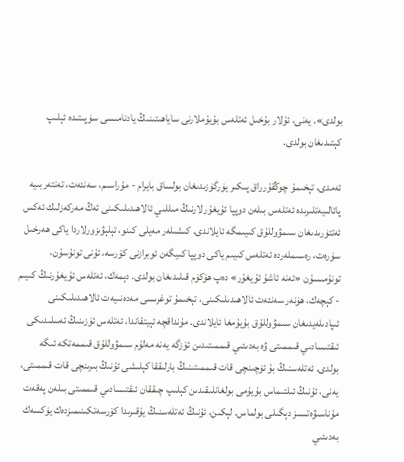بولدى». يەنى، ئۇلار بۇخىل ئەتلەس بۇيۇملارنى ساياھىتىنىڭ يادنامىسى سۈپىتىدە ئېلىپ كېتىدىغان بولدى.

ئەمدى، تېخىمۇ چوڭقۇرراق پىكىر يۈرگۈزىدىغان بولساق بايرام - مۇراسىم، سەنئەت، تەنتەربىيە پائالىيەتلىرىدە ئەتلەس بىلەن دوپپا ئۇيغۇرلارنىڭ مىللىي ئالاھىدىلىكىنى ئەڭ مەركەزلىك ئەكس ئەتتۈرىدىغان سىمۋوللۇق كىيىمگە ئايلاندى. كىشىلەر مەيلى كىنو، تېلېۋىزورلاردا ياكى ھەرخىل سۈرەت، رەسىملەردە ئەتلەس كىيىم ياكى دوپپا كىيگەن ئوبرازنى كۆرسە، ئۇنى تونۇسۇن، تونۇمىسۇن «ئەنە ئاشۇ ئۇيغۇر» دەپ ھۆكۈم قىلىدىغان بولدى. دېمەك، ئەتلەس ئۇيغۇرنىڭ كىيىم - كېچەك، ھۈنەر سەنئەت ئالاھىدىلىكىنى، تېخىمۇ توغرىسى مەدەنىيەت ئالاھىدىلىكىنى ئىپادىلەيدىغان سىمۋوللۇق بۇيۇمغا ئايلاندى. مۇنداقچە ئېيتقاندا، ئەتلەس ئۆزىنىڭ ئەسلىدىكى ئىقتىسادىي قىممىتى ۋە بەدىئىي قىممىتىدىن ئۆزگە يەنە مەلۇم سىمۋوللۇق قىممەتكە ئىگە بولدى. ئەتلەسنىڭ بۇ ئۈچىنچى قات قىممىتىنىڭ بارلىققا كېلىشى ئۇنىڭ بىرىنچى قات قىممىتى، يەنى، ئۇنىڭ ئىلتىماس بۇيۇمى بولغانلىقىدىن كېلىپ چىققان ئىقتىسادىي قىممىتى بىلەن پەقەت مۇناسىۋەتسىز دېگىلى بولماس. لېكىن، ئۇنىڭ ئەتلەسنىڭ يۇقىرىدا كۆرسەتكىنىمىزدەك يۈكسەك بەدىئىي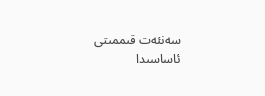سەنئەت قىممىتى ئاساسىدا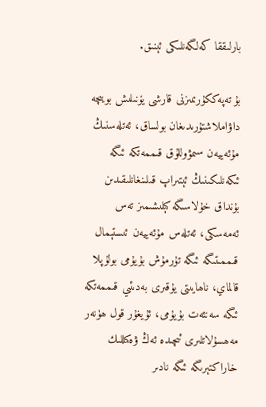بارلىققا كەلگەنلىكى ئېنىق.

بۇ تەپەككۇرىمىزنى قارشى يۆنىلىش بويىچە داۋاملاشتۇرىدىغان بولساق، ئەتلەسنىڭ مۇئەييەن سىمۋوللۇق قىممەتكە ئىگە ئىكەنلىكىنىڭ ئېتىراپ قىلىنغانلىقىدىن بۇنداق خۇلاسىگە كېلىشىمىز تەس ئەمەسكى، ئەتلەس مۇئەييەن ئىستېمال قىممىتىگە ئىگە تۇرمۇش بۇيۇمى بولۇپلا قالماي، ناھايىتى يۇقىرى بەدىئىي قىممەتكە ئىگە سەنئەت بۇيۇمى، ئۇيغۇر قول ھۈنەر مەھسۇلاتلىرى ئىچىدە ئەڭ ۋەكىللىك خاراكتېرىگە ئىگە نادىر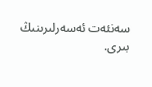سەنئەت ئەسەرلىرىنىڭ بىرى.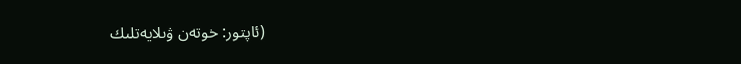(ئاپتور: خوتەن ۋىلايەتلىك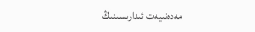مەدەنىيەت ئىدارىسىنىڭ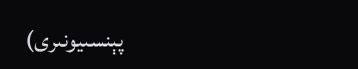پېنسىيونىرى)